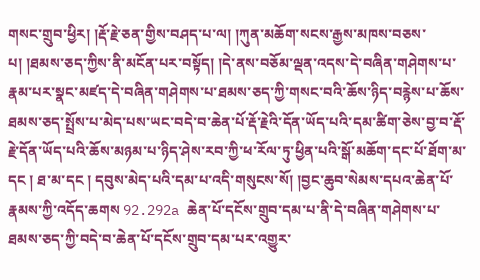གསང་གྲུབ་ཕྱིར། །རྡོ་རྗེ་ཅན་གྱིས་བཤད་པ་ལ། །ཀུན་མཆོག་སངས་རྒྱས་མཁས་བཅས་པ། །ཐམས་ཅད་ཀྱིས་ནི་མངོན་པར་བསྟོད། །དེ་ནས་བཅོམ་ལྡན་འདས་དེ་བཞིན་གཤེགས་པ་རྣམ་པར་སྣང་མཛད་དེ་བཞིན་གཤེགས་པ་ཐམས་ཅད་ཀྱི་གསང་བའི་ཆོས་ཉིད་བརྙེས་པ་ཆོས་ཐམས་ཅད་སྤྲོས་པ་མེད་པས་ཡང་བདེ་བ་ཆེན་པོ་རྡོ་རྗེའི་དོན་ཡོད་པའི་དམ་ཚིག་ཅེས་བྱ་བ་རྡོ་རྗེ་དོན་ཡོད་པའི་ཆོས་མཉམ་པ་ཉིད་ཤེས་རབ་ཀྱི་ཕ་རོལ་ཏུ་ཕྱིན་པའི་སྒོ་མཆོག་དང་པོ་ཐོག་མ་དང ། ཐ་མ་དང ། དབུས་མེད་པའི་དམ་པ་འདི་གསུངས་སོ། །བྱང་ཆུབ་སེམས་དཔའ་ཆེན་པོ་རྣམས་ཀྱི་འདོད་ཆགས 92.292a ཆེན་པོ་དངོས་གྲུབ་དམ་པ་ནི་དེ་བཞིན་གཤེགས་པ་ཐམས་ཅད་ཀྱི་བདེ་བ་ཆེན་པོ་དངོས་གྲུབ་དམ་པར་འགྱུར་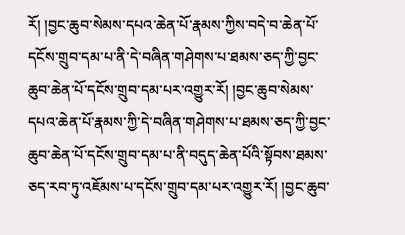རོ། །བྱང་ཆུབ་སེམས་དཔའ་ཆེན་པོ་རྣམས་ཀྱིས་བདེ་བ་ཆེན་པོ་དངོས་གྲུབ་དམ་པ་ནི་དེ་བཞིན་གཤེགས་པ་ཐམས་ཅད་ཀྱི་བྱང་ཆུབ་ཆེན་པོ་དངོས་གྲུབ་དམ་པར་འགྱུར་རོ། །བྱང་ཆུབ་སེམས་དཔའ་ཆེན་པོ་རྣམས་ཀྱི་དེ་བཞིན་གཤེགས་པ་ཐམས་ཅད་ཀྱི་བྱང་ཆུབ་ཆེན་པོ་དངོས་གྲུབ་དམ་པ་ནི་བདུད་ཆེན་པོའི་སྟོབས་ཐམས་ཅད་རབ་ཏུ་འཇོམས་པ་དངོས་གྲུབ་དམ་པར་འགྱུར་རོ། །བྱང་ཆུབ་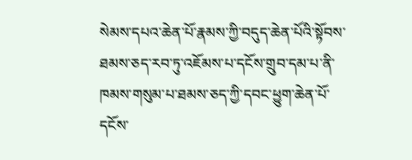སེམས་དཔའ་ཆེན་པོ་རྣམས་ཀྱི་བདུད་ཆེན་པོའི་སྟོབས་ཐམས་ཅད་རབ་ཏུ་འཇོམས་པ་དངོས་གྲུབ་དམ་པ་ནི་ཁམས་གསུམ་པ་ཐམས་ཅད་ཀྱི་དབང་ཕྱུག་ཆེན་པོ་དངོས་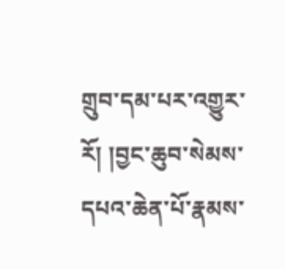གྲུབ་དམ་པར་འགྱུར་རོ། །བྱང་ཆུབ་སེམས་དཔའ་ཆེན་པོ་རྣམས་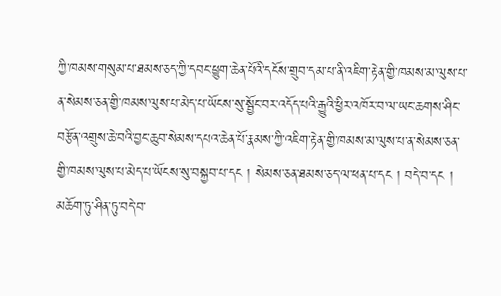ཀྱི་ཁམས་གསུམ་པ་ཐམས་ཅད་ཀྱི་དབང་ཕྱུག་ཆེན་པོའི་དངོས་གྲུབ་དམ་པ་ནི་འཇིག་རྟེན་གྱི་ཁམས་མ་ལུས་པ་ན་སེམས་ཅན་གྱི་ཁམས་ལུས་པ་མེད་པ་ཡོངས་སུ་སྦྱོང་བར་འདོད་པའི་རྒྱུའི་ཕྱིར་འཁོར་བ་ལ་ཡང་ཆགས་ཤིང་བརྩོན་འགྲུས་ཆེ་བའི་བྱང་ཆུབ་སེམས་དཔའ་ཆེན་པོ་རྣམས་ཀྱི་འཇིག་རྟེན་གྱི་ཁམས་མ་ལུས་པ་ན་སེམས་ཅན་གྱི་ཁམས་ལུས་པ་མེད་པ་ཡོངས་སུ་བསྐྱབ་པ་དང ། སེམས་ཅན་ཐམས་ཅད་ལ་ཕན་པ་དང ། བདེ་བ་དང ། མཆོག་ཏུ་ཤིན་ཏུ་བདེ་བ་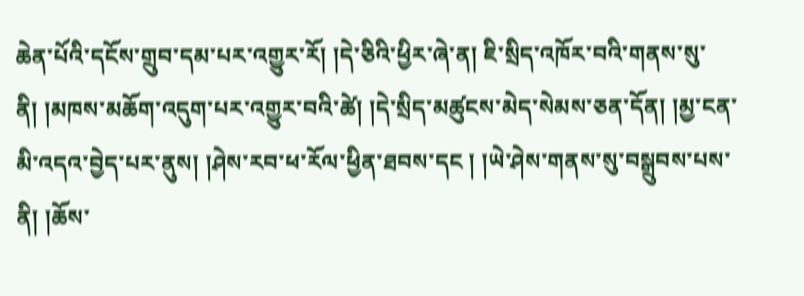ཆེན་པོའི་དངོས་གྲུབ་དམ་པར་འགྱུར་རོ། །དེ་ཅིའི་ཕྱིར་ཞེ་ན། ཇི་སྲིད་འཁོར་བའི་གནས་སུ་ནི། །མཁས་མཆོག་འདུག་པར་འགྱུར་བའི་ཚེ། །དེ་སྲིད་མཚུངས་མེད་སེམས་ཅན་དོན། །མྱ་ངན་མི་འདའ་བྱེད་པར་ནུས། །ཤེས་རབ་ཕ་རོལ་ཕྱིན་ཐབས་དང ། །ཡེ་ཤེས་གནས་སུ་བསྒྲུབས་པས་ནི། །ཆོས་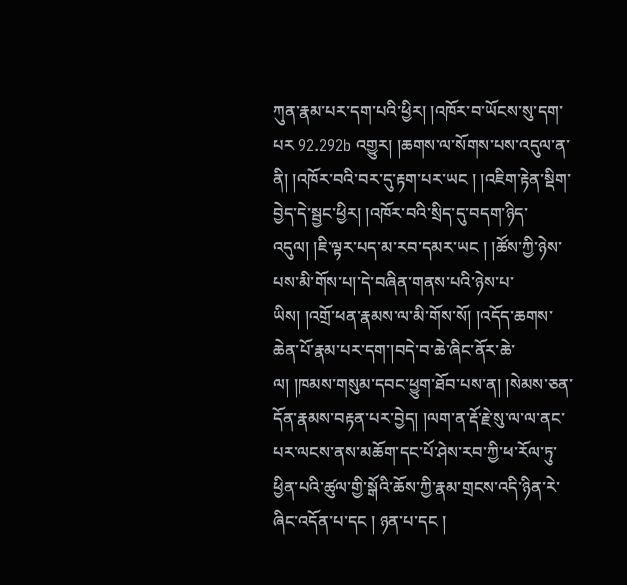ཀུན་རྣམ་པར་དག་པའི་ཕྱིར། །འཁོར་བ་ཡོངས་སུ་དག་པར 92.292b འགྱུར། །ཆགས་ལ་སོགས་པས་འདུལ་ན་ནི། །འཁོར་བའི་བར་དུ་རྟག་པར་ཡང ། །འཇིག་རྟེན་སྡིག་བྱེད་དེ་སྦྱང་ཕྱིར། །འཁོར་བའི་སྲིད་དུ་བདག་ཉིད་འདུལ། །ཇི་ལྟར་པད་མ་རབ་དམར་ཡང ། །ཚོས་ཀྱི་ཉེས་པས་མི་གོས་པ།་དེ་བཞིན་གནས་པའི་ཉེས་པ་ཡིས། །འགྲོ་ཕན་རྣམས་ལ་མི་གོས་སོ། །འདོད་ཆགས་ཆེན་པོ་རྣམ་པར་དག་།བདེ་བ་ཆེ་ཞིང་ནོར་ཆེ་ལ། །ཁམས་གསུམ་དབང་ཕྱུག་ཐོབ་པས་ན། །སེམས་ཅན་དོན་རྣམས་བརྟན་པར་བྱེད། །ལག་ན་རྡོ་རྗེ་སུ་ལ་ལ་ནང་པར་ལངས་ནས་མཆོག་དང་པོ་ཤེས་རབ་ཀྱི་ཕ་རོལ་ཏུ་ཕྱིན་པའི་ཚུལ་གྱི་སྒོའི་ཆོས་ཀྱི་རྣམ་གྲངས་འདི་ཉིན་རེ་ཞིང་འདོན་པ་དང ། ཉན་པ་དང །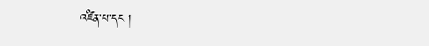འཛིན་པ་དང །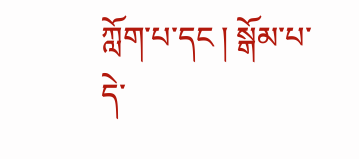ཀློག་པ་དང ། སྒོམ་པ་དེ་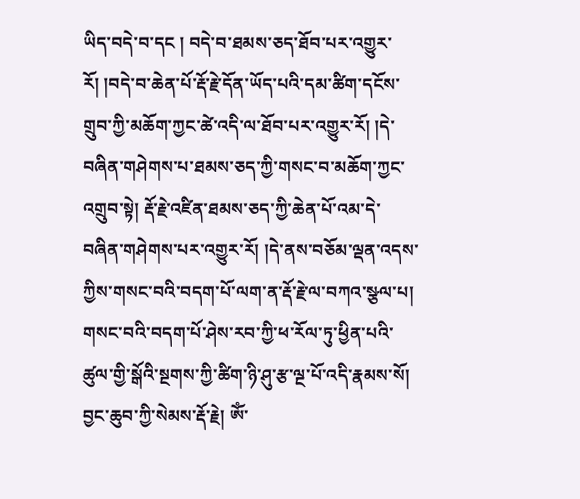ཡིད་བདེ་བ་དང ། བདེ་བ་ཐམས་ཅད་ཐོབ་པར་འགྱུར་རོ། །བདེ་བ་ཆེན་པོ་རྡོ་རྗེ་དོན་ཡོད་པའི་དམ་ཚིག་དངོས་གྲུབ་ཀྱི་མཆོག་ཀྱང་ཚེ་འདི་ལ་ཐོབ་པར་འགྱུར་རོ། །དེ་བཞིན་གཤེགས་པ་ཐམས་ཅད་ཀྱི་གསང་བ་མཆོག་ཀྱང་འགྲུབ་སྟེ། རྡོ་རྗེ་འཛིན་ཐམས་ཅད་ཀྱི་ཆེན་པོ་འམ་དེ་བཞིན་གཤེགས་པར་འགྱུར་རོ། །དེ་ནས་བཅོམ་ལྡན་འདས་ཀྱིས་གསང་བའི་བདག་པོ་ལག་ན་རྡོ་རྗེ་ལ་བཀའ་སྩལ་པ། གསང་བའི་བདག་པོ་ཤེས་རབ་ཀྱི་ཕ་རོལ་ཏུ་ཕྱིན་པའི་ཚུལ་གྱི་སྒོའི་སྔགས་ཀྱི་ཚིག་ཉི་ཤུ་རྩ་ལྔ་པོ་འདི་རྣམས་སོ། བྱང་ཆུབ་ཀྱི་སེམས་རྡོ་རྗེ། ཨོཾ་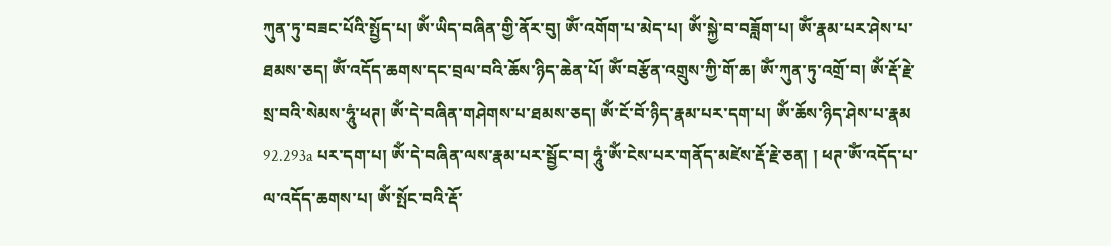ཀུན་ཏུ་བཟང་པོའི་སྤྱོད་པ། ཨོཾ་ཡིད་བཞིན་གྱི་ནོར་བུ། ཨོཾ་འགོག་པ་མེད་པ། ཨོཾ་སྐྱེ་བ་བཟློག་པ། ཨོཾ་རྣམ་པར་ཤེས་པ་ཐམས་ཅད། ཨོཾ་འདོད་ཆགས་དང་བྲལ་བའི་ཆོས་ཉིད་ཆེན་པོ། ཨོཾ་བརྩོན་འགྲུས་ཀྱི་གོ་ཆ། ཨོཾ་ཀུན་ཏུ་འགྲོ་བ། ཨོཾ་རྡོ་རྗེ་སྲ་བའི་སེམས་ཧཱུཾ་ཕཊ། ཨོཾ་དེ་བཞིན་གཤེགས་པ་ཐམས་ཅད། ཨོཾ་ངོ་བོ་ཉིད་རྣམ་པར་དག་པ། ཨོཾ་ཆོས་ཉིད་ཤེས་པ་རྣམ 92.293a པར་དག་པ། ཨོཾ་དེ་བཞིན་ལས་རྣམ་པར་སྦྱོང་བ། ཧཱུཾ་ཨོཾ་ངེས་པར་གནོད་མཛེས་རྡོ་རྗེ་ཅན། ། ཕཊ་ཨོཾ་འདོད་པ་ལ་འདོད་ཆགས་པ། ཨོཾ་སྤོང་བའི་རྡོ་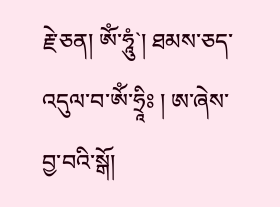རྗེ་ཅན། ཨོཾ་ཧཱུཾ`། ཐམས་ཅད་འདུལ་བ་ཨོཾ་ཧྲཱིཿ ། ཨ་ཞེས་བྱ་བའི་སྒོ།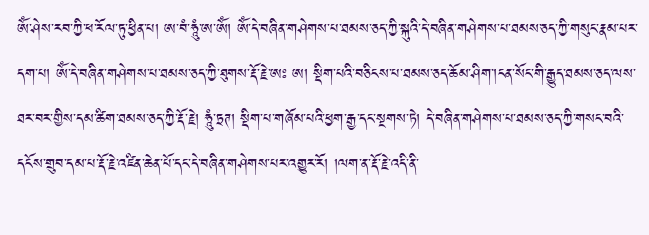ཨོཾ་ཤེས་རབ་ཀྱི་ཕ་རོལ་ཏུ་ཕྱིན་པ། ཨ་བཾ་ཧཱུཾ་ཨ་ཨོཾ། ཨོཾ་དེ་བཞིན་གཤེགས་པ་ཐམས་ཅད་ཀྱི་སྐུའི་དེ་བཞིན་གཤེགས་པ་ཐམས་ཅད་ཀྱི་གསུང་རྣམ་པར་དག་པ། ཨོཾ་དེ་བཞིན་གཤེགས་པ་ཐམས་ཅད་ཀྱི་ཐུགས་རྡོ་རྗེ་ཨཿ ཨ། སྡིག་པའི་བཅིངས་པ་ཐམས་ཅད་ཆོམ་ཤིག་།ངན་སོང་གི་རྒྱུད་ཐམས་ཅད་ལས་ཐར་བར་གྱིས་དམ་ཚིག་ཐམས་ཅད་ཀྱི་རྡོ་རྗེ། ཧཱུཾ་ཏྲཊ། སྡིག་པ་གཞོམ་པའི་ཕྱག་རྒྱ་དང་སྔགས་ཏེ། དེ་བཞིན་གཤེགས་པ་ཐམས་ཅད་ཀྱི་གསང་བའི་དངོས་གྲུབ་དམ་པ་རྡོ་རྗེ་འཛིན་ཆེན་པོ་དང་དེ་བཞིན་གཤེགས་པར་འགྱུར་རོ། །ལག་ན་རྡོ་རྗེ་འདི་ནི་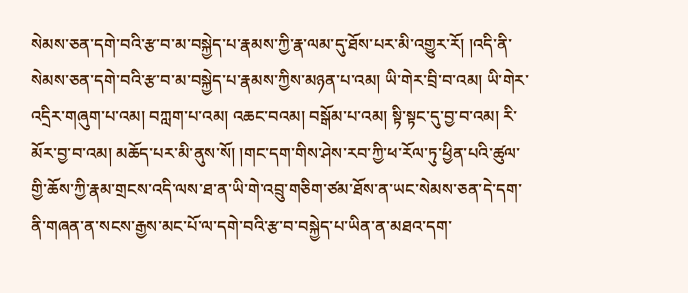སེམས་ཅན་དགེ་བའི་རྩ་བ་མ་བསྐྱེད་པ་རྣམས་ཀྱི་རྣ་ལམ་དུ་ཐོས་པར་མི་འགྱུར་རོ། །འདི་ནི་སེམས་ཅན་དགེ་བའི་རྩ་བ་མ་བསྐྱེད་པ་རྣམས་ཀྱིས་མཉན་པ་འམ། ཡི་གེར་བྲི་བ་འམ། ཡི་གེར་འདྲིར་གཞུག་པ་འམ། བཀླག་པ་འམ། འཆང་བའམ། བསྒོམ་པ་འམ། སྟི་སྟང་དུ་བྱ་བ་འམ། རི་མོར་བྱ་བ་འམ། མཆོད་པར་མི་ནུས་སོ། །གང་དག་གིས་ཤེས་རབ་ཀྱི་ཕ་རོལ་ཏུ་ཕྱིན་པའི་ཚུལ་གྱི་ཆོས་ཀྱི་རྣམ་གྲངས་འདི་ལས་ཐ་ན་ཡི་གེ་འབྲུ་གཅིག་ཙམ་ཐོས་ན་ཡང་སེམས་ཅན་དེ་དག་ནི་གཞན་ན་སངས་རྒྱས་མང་པོ་ལ་དགེ་བའི་རྩ་བ་བསྐྱེད་པ་ཡིན་ན་མཐའ་དག་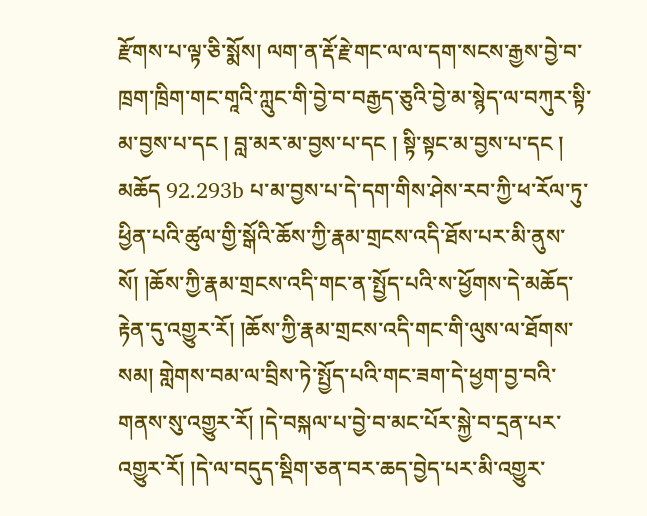རྫོགས་པ་ལྟ་ཅི་སྨོས། ལག་ན་རྡོ་རྗེ་གང་ལ་ལ་དག་སངས་རྒྱས་བྱེ་བ་ཁྲག་ཁྲིག་གང་གཱའི་ཀླུང་གི་བྱེ་བ་བརྒྱད་ཅུའི་བྱེ་མ་སྙེད་ལ་བཀུར་སྟི་མ་བྱས་པ་དང ། བླ་མར་མ་བྱས་པ་དང ། སྟི་སྟང་མ་བྱས་པ་དང ། མཆོད 92.293b པ་མ་བྱས་པ་དེ་དག་གིས་ཤེས་རབ་ཀྱི་ཕ་རོལ་ཏུ་ཕྱིན་པའི་ཚུལ་གྱི་སྒོའི་ཆོས་ཀྱི་རྣམ་གྲངས་འདི་ཐོས་པར་མི་ནུས་སོ། །ཆོས་ཀྱི་རྣམ་གྲངས་འདི་གང་ན་སྤྱོད་པའི་ས་ཕྱོགས་དེ་མཆོད་རྟེན་དུ་འགྱུར་རོ། །ཆོས་ཀྱི་རྣམ་གྲངས་འདི་གང་གི་ལུས་ལ་ཐོགས་སམ། གླེགས་བམ་ལ་བྲིས་ཏེ་སྤྱོད་པའི་གང་ཟག་དེ་ཕྱག་བྱ་བའི་གནས་སུ་འགྱུར་རོ། །དེ་བསྐལ་པ་བྱེ་བ་མང་པོར་སྐྱེ་བ་དྲན་པར་འགྱུར་རོ། །དེ་ལ་བདུད་སྡིག་ཅན་བར་ཆད་བྱེད་པར་མི་འགྱུར་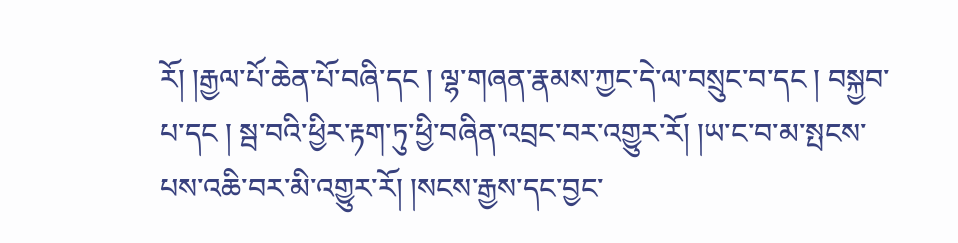རོ། །རྒྱལ་པོ་ཆེན་པོ་བཞི་དང ། ལྷ་གཞན་རྣམས་ཀྱང་དེ་ལ་བསྲུང་བ་དང ། བསྐྱབ་པ་དང ། སྦ་བའི་ཕྱིར་རྟག་ཏུ་ཕྱི་བཞིན་འབྲང་བར་འགྱུར་རོ། །ཡ་ང་བ་མ་སྤངས་པས་འཆི་བར་མི་འགྱུར་རོ། །སངས་རྒྱས་དང་བྱང་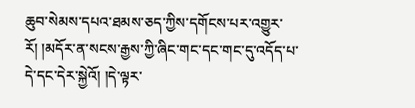ཆུབ་སེམས་དཔའ་ཐམས་ཅད་ཀྱིས་དགོངས་པར་འགྱུར་རོ། །མདོར་ན་སངས་རྒྱས་ཀྱི་ཞིང་གང་དང་གང་དུ་འདོད་པ་དེ་དང་དེར་སྐྱེའོ། །དེ་ལྟར་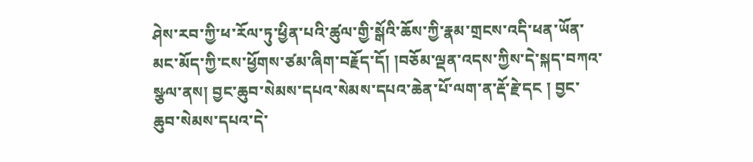ཤེས་རབ་ཀྱི་ཕ་རོལ་ཏུ་ཕྱིན་པའི་ཚུལ་གྱི་སྒོའི་ཆོས་ཀྱི་རྣམ་གྲངས་འདི་ཕན་ཡོན་མང་མོད་ཀྱི་ངས་ཕྱོགས་ཙམ་ཞིག་བརྗོད་དོ། །བཅོམ་ལྡན་འདས་ཀྱིས་དེ་སྐད་བཀའ་སྩལ་ནས། བྱང་ཆུབ་སེམས་དཔའ་སེམས་དཔའ་ཆེན་པོ་ལག་ན་རྡོ་རྗེ་དང ། བྱང་ཆུབ་སེམས་དཔའ་དེ་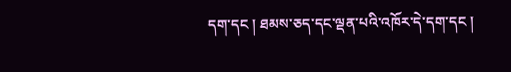དག་དང ། ཐམས་ཅད་དང་ལྡན་པའི་འཁོར་དེ་དག་དང །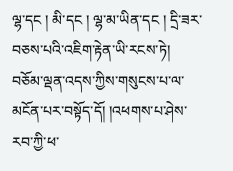ལྷ་དང ། མི་དང ། ལྷ་མ་ཡིན་དང ། དྲི་ཟར་བཅས་པའི་འཇིག་རྟེན་ཡི་རངས་ཏེ། བཅོམ་ལྡན་འདས་ཀྱིས་གསུངས་པ་ལ་མངོན་པར་བསྟོད་དོ། །འཕགས་པ་ཤེས་རབ་ཀྱི་ཕ་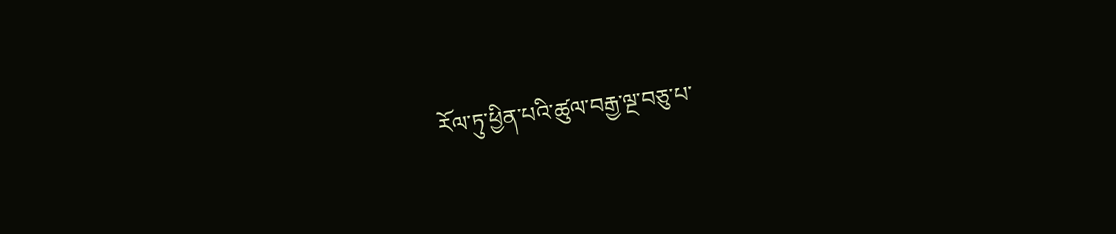རོལ་ཏུ་ཕྱིན་པའི་ཚུལ་བརྒྱ་ལྔ་བཅུ་པ་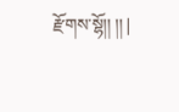རྫོགས་སྷོ།། །། |